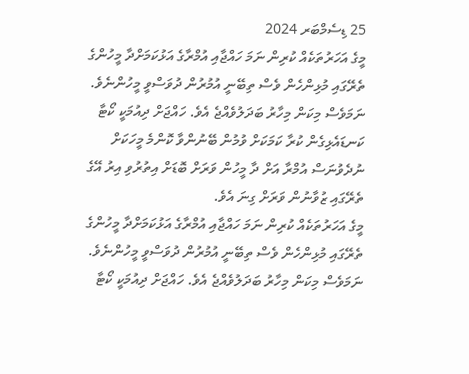25 ޑިސެމްބަރ 2024
މީގެ އަހަރުތަކެއް ކުރިން ނަމަ ހައްޖާއި އުމްރާގެ އަޅުކަމަށްދާ މީހުންގެ ތެރޭގައި މުޅިންހެން ވެސް ތިބޭނީ އުމުރުން ދުވަސްވީ މީހުންނެވެ. ނަމަވެސް މިކަން މިހާރު ބަދަލުވެއްޖެ އެވެ. ހައްޖަށް ދިއުމަކީ ކޯޓާ ކަނޑައެޅިގެން ކުރާ ކަމަކަށް ވުމުން ބޭނުންވާ ކޮންމެ މީހަކަށް ނުދެވުނަސް އުމްރާ އަށް ދާ މީހުން ވަރަށް ބޮޑަށް އިތުރުވި އިރު އޭގެ ތެރޭގައި ޒުވާނުން ވަރަށް ގިނަ އެވެ.
މީގެ އަހަރުތަކެއް ކުރިން ނަމަ ހައްޖާއި އުމްރާގެ އަޅުކަމަށްދާ މީހުންގެ ތެރޭގައި މުޅިންހެން ވެސް ތިބޭނީ އުމުރުން ދުވަސްވީ މީހުންނެވެ. ނަމަވެސް މިކަން މިހާރު ބަދަލުވެއްޖެ އެވެ. ހައްޖަށް ދިއުމަކީ ކޯޓާ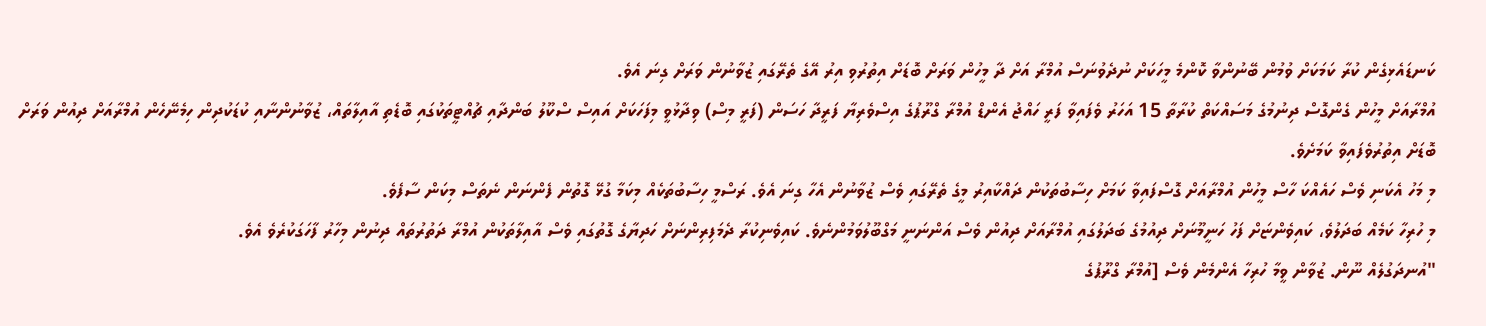ކަނޑައެޅިގެން ކުރާ ކަމަކަށް ވުމުން ބޭނުންވާ ކޮންމެ މީހަކަށް ނުދެވުނަސް އުމްރާ އަށް ދާ މީހުން ވަރަށް ބޮޑަށް އިތުރުވި އިރު އޭގެ ތެރޭގައި ޒުވާނުން ވަރަށް ގިނަ އެވެ.
އުމްރާއަށް މީހުން ގެންގޮސް ދިނުމުގެ މަސައްކަތް ކުރާތާ 15 އަހަރު ވެފައިވާ ފަރީ ހައްޖު އެންޑް އުމްރާ ގްރޫޕުގެ އިސްވެރިޔާ ފަރީދާ ހަސަން (ފަރީ މިސް) ވިދާޅުވީ މިފަހަކަށް އައިސް ސްކޫލު ބަންދާއި ޗުއްޓީތަކުގައި ބޮޑެތި އާއިލާތައް، ޒުވާނުންނާއި ކުޑަކުދިން ހިމެނޭހެން އުމްރާއަށް ދިއުން ވަރަށް ބޮޑަށް އިތުރުވެފައިވާ ކަމަށެވެ.
މި މަހު އެކަނި ވެސް ހައެއްކަ ހާސް މީހުން އުމްރާއަށް ގޮސްފައިވާ ކަމަށް ހިސާބުތަކުން ދައްކާއިރު މީގެ ތެރޭގައި ވެސް ޒުވާނުން އެހާ ގިނަ އެވެ. ރަސްމީ ހިސާބުތަކެއް މިކަމާ ގުޅޭ ގޮތުން ފެންނަން ނެތަސް މިކަން ސާފެވެ.
މި ހުރިހާ ކަމެއް ބަދަލުވެ، ކައިވެންޏަށް ފަހު ހަނީމޫނަށް ދިއުމުގެ ބަދަލުގައި އުމްރާއަށް ދިއުން ވެސް އަންނަނީ މަގްބޫލުވަމުންނެވެ. ކައިވެނިކުރާ ދެމަފިރިންނަށް ހަދިޔާގެ ގޮތުގައި ވެސް އާއިލާތަކުން އުމްރާ ދަތުރުތައް ދިނުން މިހާރު ފާހަގަކުރެވެ އެވެ.
"އުނދަގުލެއް ނޫން. ޒުވާން ވީމާ ހުރިހާ އެންމެން ވެސް [އުމްރާ ގްރޫޕުގެ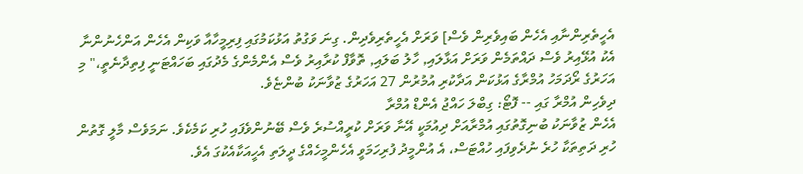އެހީތެރިންނާއި އެހެން ބައިވެރިން ވެސް] ވަރަށް އެހީތެރިވެދިން. ގިނަ ވަގުތު އަޅުކަމުގައި ފިރިމީހާއާ ވަކިން އެހެން އަންހެނުންނާ އެކު އުޅޭއިރު ވެސް ދައްތަމެން ވަރަށް އަޅާލައި, ހާލު ބަލައި, ތޮވާފް ކުރާއިރު ވެސް އެންމެންގެ މެދުގައި ބަހައްޓަނީ ފިތިދާނެތީ،" މި އަހަރުގެ ރޯދަމަހު އުމްރާގެ އަޅުކަން އަދާކުރި އުމުރުން 27 އަހަރުގެ ޒުވާނަކު ބުންޏެވެ.
ދިވެހިން އުމްރާ ގައި -- ފޮޓޯ: ގިބްލަ ހައްޖު އެންޑް އުމްރާ
އެހެން ޒުވާނަކު ބުނިގޮތުގައި އުމްރާއަށް ދިއުމަކީ އޭނާ ވަރަށް ކުރީއްސުރެ ވެސް ބޭނުންވެފައި ހުރި ކަމެކެވެ. ނަމަވެސް މާލީ ގޮތުން ހުރި ދަތިތަކާ ހުރެ ނުދެވިފައި ހުއްޓަސް، އެ އުންމީދު ފުރިހަމަވީ އެހެންމީހެއްގެ ދީލަތި އެހީއަކާއެކުގަ އެވެ.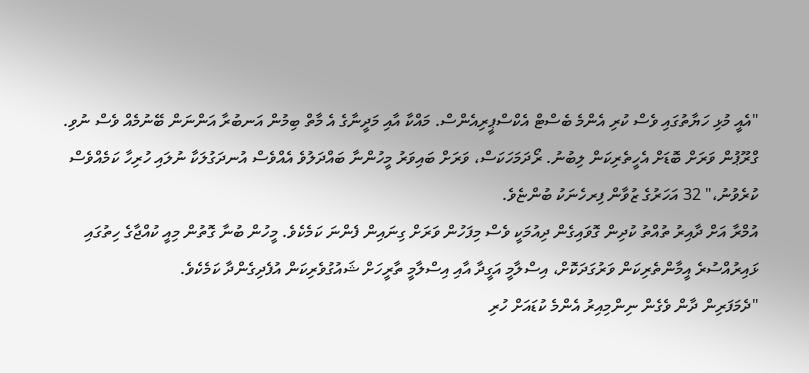"އެއީ މުޅި ހަޔާތުގައި ވެސް ކުރި އެންމެ ބެސްޓް އެކްސްޕީރިއެންސް. މައްކާ އާއި މަދީނާގެ އެ މާތް ބިމުން އަނބުރާ އަންނަން ބޭނުމެއް ވެސް ނުވި. ގްރޫޕުން ވަރަށް ބޮޑަށް އެހީތެރިކަން ލިބުނު. ރޯދަމަހަކަސް، ވަރަށް ބައިވަރު މީހުންނާ ބައްދަލުވެ އެއްވެސް އުނދަގުލަކާ ނުލައި ހުރިހާ ކަމެއްވެސް ކުރެވުނު،" 32 އަހަރުގެ ޒުވާން ފިރހެނަކު ބުންޏެވެ.
އުމްރާ އަށް ދާއިރު ތުއްތު ކުދިން ގޮވައިގެން ދިއުމަކީ ވެސް މިފަހުން ވަރަށް ގިނައިން ފެންނަ ކަމެކެވެ. މީހުން ބުނާ ގޮތުން މިއީ ކުއްޖާގެ ހިތުގައި ޅައިރުއްސުރެ އީމާންތެރިކަން ވަރުގަދަކޮށް، އިސްލާމީ އަގީދާ އާއި އިސްލާމީ ތާރީހަށް ޝައުގުވެރިކަން އުފެދިގެންދާ ކަމެކެވެ.
"ދެމަފަރިން ދާން ވެގެން ނިންމިއިރު އެންމެ ކުޑައަށް ހުރި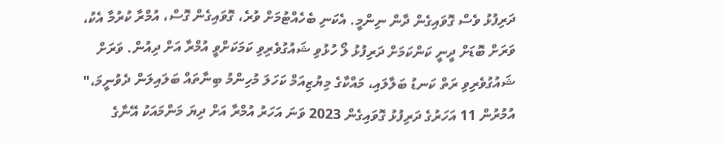ދަރިފުޅު ވެސް ގޮވައިގެން ދާން ނިންމީ. އެކަނި ބެހެއްޓުމަށް ވުރެ، ގޮވައިގެން ގޮސް، އުމްރާ ކުރުމާ އެކު، ވަރަށް ބޮޑަށް ދީނީ ކަންކަމަށް ދަރިފުޅު ލޯ ހުޅުވި ޝައުގުވެރިވި ކަމަކަށްވީ އުމްރާ އަށް ދިއުން. ވަރަށް ޝައުގުވެރިވި ރަތް ކަނޑު ބަލާލައި، މައްކާގެ މިޔުޒިއަމް ކަހަލަ މުހިންމު ބިނާތައް ބަލައިލަން ދެވުނީމަ،" އުމުރުން 11 އަހަރުގެ ދަރިފުޅު ގޮވައިގެން 2023 ވަނަ އަހަރު އުމްރާ އަށް ދިޔަ މަންމައަކު އޭނާގެ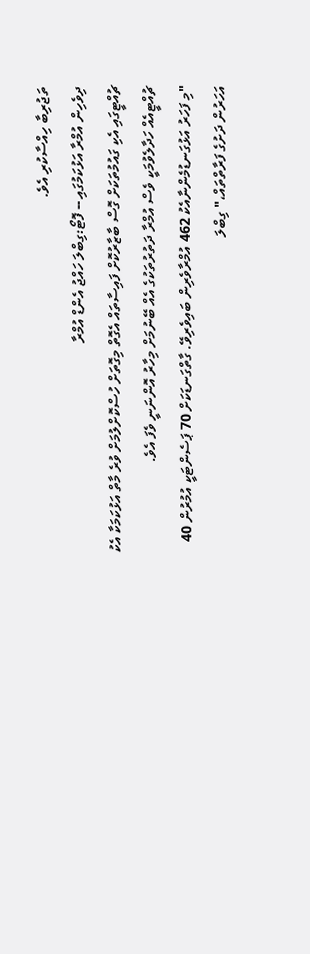ތަޖުރިބާ ހިއްސާކުރި އެވެ.
ދިވެހިން އުމްރާ އަޅުކަމުގައި -- ފޮޓޯ:ގިބްލަ ހައްޖު އެންޑް އުމްރާ
ޗުއްޓީގައި އެކި ގައުމުތަކަށް ގޮސް ބާޒާރުކޮށް ފައިސާތައް އެގޮތް މިގޮތަށް ހުސްކޮށްލުމަށް ވުރެ މާތް އަޅުކަމަކާ އެކު ޗުއްޓީއެއް ހަދާލެވުމަކީ ވެސް އުމްރާ ދަތުރުތަކުގެ އެއް ބޭނުމަށް މިހާރު އޮންނަނީ ވެފަ އެވެ.
"މި ފަހަރު އަޅުގަނޑުމެންނާއެކު 462 އުމްރާވެރިން ބައިވެރިވޭ. ގާތްގަނޑަކަށް 70 ޕަސެންޓަކީ އުމުރުން 40 އަހަރުން ދަށުގެ ފަރާތްތައް،" ގިބްލަ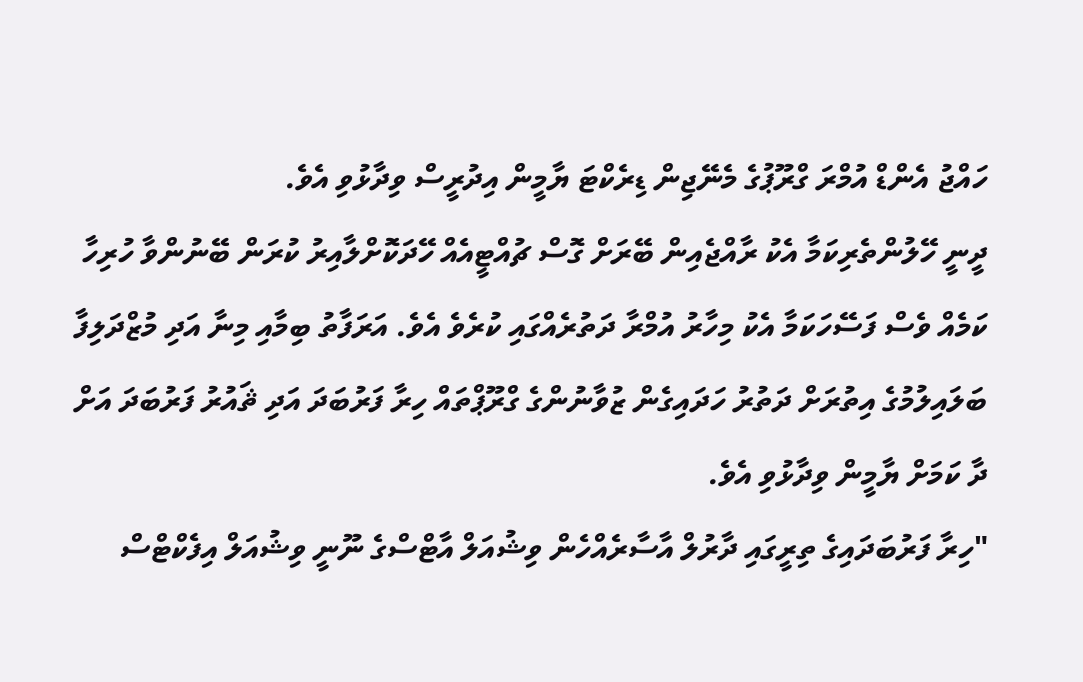ހައްޖު އެންޑް އުމްރަ ގްރޫޕުގެ މެނޭޖިން ޑިރެކްޓަ ޔާމީން އިދުރީސް ވިދާޅުވި އެވެ.
ދީނީ ހޭލުންތެރިކަމާ އެކު ރާއްޖެއިން ބޭރަށް ގޮސް ޗުއްޓީއެއް ހޭދަކޮށްލާއިރު ކުރަން ބޭނުންވާ ހުރިހާ ކަމެއް ވެސް ފަސޭހަކަމާ އެކު މިހާރު އުމްރާ ދަތުރެއްގައި ކުރެވެ އެވެ. އަރަފާތު ބިމާއި މިނާ އަދި މުޒްދަލިފާ ބަލައިލުމުގެ އިތުރަށް ދަތުރު ހަދައިގެން ޒުވާނުންގެ ގްރޫޕްތައް ހިރާ ފަރުބަދަ އަދި ޘައުރު ފަރުބަދަ އަށް ދާ ކަމަށް ޔާމީން ވިދާޅުވި އެވެ.
"ހިރާ ފަރުބަދައިގެ ތިރީގައި ދާރުލް އާސާރެއްހެން ވިޝުއަލް އާޓްސްގެ ނޫނީ ވިޝުއަލް އިފެކްޓްސް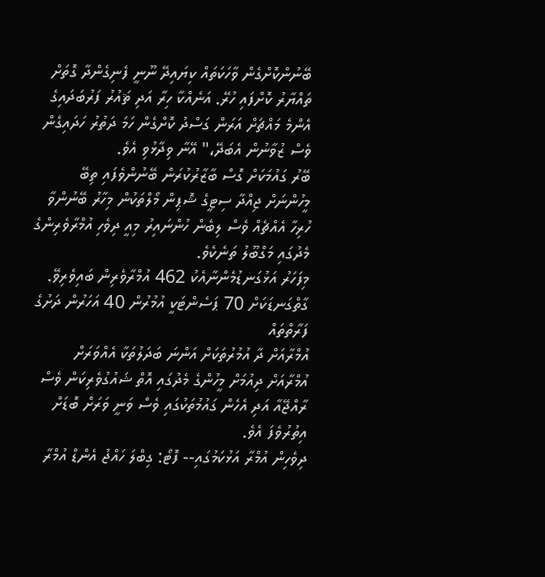ބޭނުންކޮށްގެން ވާހަކަތައް ކިޔައިދޭ ނޫނީ ފެނިގެންދާ ގޮތަށް ތައްޔާރު ކޮށްފައި ހުރޭ. އަނެއްކާ ހިރާ އަދި ޘައުރު ފަރުބަދައިގެ އެންމެ މައްޗަށް އަރަން ގަސްދު ކޮށްގެން ހަމަ ދަތުރު ހަދައިގެން ވެސް ޒުވާނުން އެބަދޭ،" އޭނާ ވިދާޅުވި އެވެ.
ބޭރު ގައުމަކަށް ގޮސް ބާޒާރުކުރަން ބޭނުންވެފައި ތިބޭ މީހުންނަށް ޖިއްދާ ސިޓީގެ ޝޮޕިން މޯލްތަކުން މިހާރު ބޭނުންވާ ހުރިހާ އެއްޗެއް ވެސް ލިބެން ހުންނައިރު މިއީ ދިވެހި އުމްރާވެރިންގެ މެދުގައި މަގްބޫލު ތަނެކެވެ.
މިފަހަރު އަޅުގަނޑުމެންނާއެކު 462 އުމްރާވެރިން ބައިވެރިވޭ. ގާތްގަނޑަކަށް 70 ޕަސެންޓަކީ އުމުރުން 40 އަހަރުން ދަށުގެ ފަރާތްތައް
އުމްރާއަށް ދާ އުމުރުތަކަށް އަންނަ ބަދަލުތަކާ އެއްވަރަށް އުމްރާއަށް ދިއުމަށް މީހުންގެ މެދުގައި އޮތް ޝައުގުވެރިކަން ވެސް ރާއްޖޭއާ އަދި އެހެން ގައުމުތަކުގައި ވެސް ވަނީ ވަރަށް ބޮޑަށް އިތުރުވެފަ އެވެ.
ދިވެހިން އުމްރާ އަޅުކަމުގައި-- ފޮޓޯ: ގިބްލަ ހައްޖު އެންޑް އުމްރާ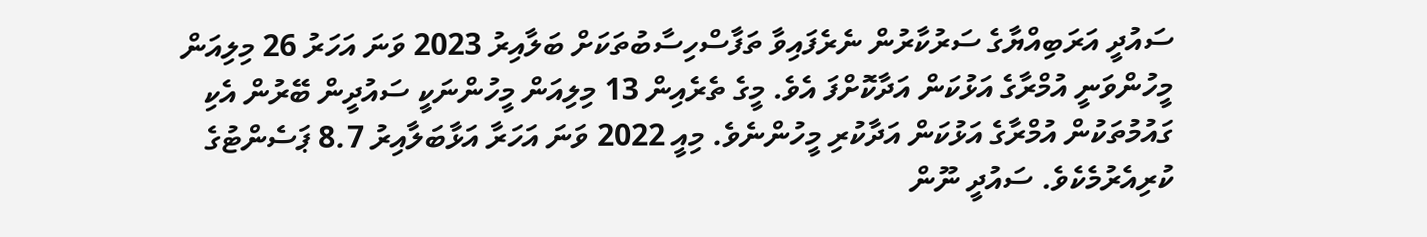ސައުދީ އަރަބިއްޔާގެ ސަރުކާރުން ނެރެފައިވާ ތަފާސްހިސާބުތަކަށް ބަލާއިރު 2023 ވަނަ އަހަރު 26 މިލިއަން މީހުންވަނީ އުމްރާގެ އަޅުކަން އަދާކޮށްފަ އެވެ. މީގެ ތެރެއިން 13 މިލިއަން މީހުންނަކީ ސައުދީން ބޭރުން އެކި ގައުމުތަކުން އުމްރާގެ އަޅުކަން އަދާކުރި މީހުންނެވެ. މިއީ 2022 ވަނަ އަހަރާ އަޅާބަލާއިރު 8.7 ޕަސެންޓުގެ ކުރިއެރުމެކެވެ. ސައުދީ ނޫން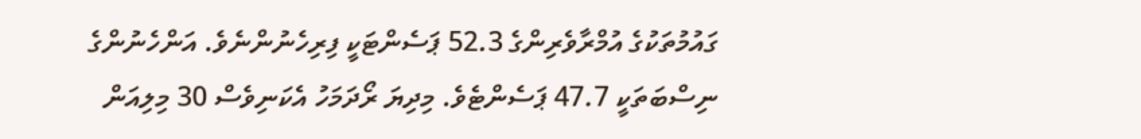ގައުމުތަކުގެ އުމްރާވެރިންގެ 52.3 ޕަސެންޓަކީ ފިރިހެނުންނެވެ. އަންހެނުންގެ ނިސްބަތަކީ 47.7 ޕަސެންޓެވެ. މިދިޔަ ރޯދަމަހު އެކަނިވެސް 30 މިލިއަން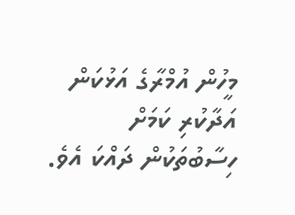މީހުން އުމްރާގެ އަޅުކަން އަދާކުރި ކަމަށް ހިސާބުތަކުން ދައްކަ އެވެ.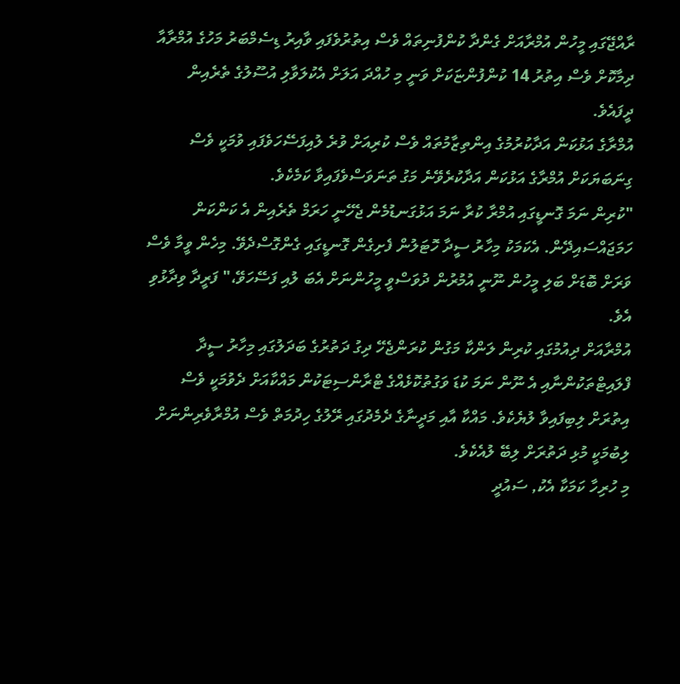ރާއްޖޭގައި މީހުން އުމްރާއަށް ގެންދާ ކުންފުނިތައް ވެސް އިތުރުވެފައި ވާއިރު ޑިސެމްބަރު މަހުގެ އުމްރާއާ ދިމާކޮށް ވެސް އިތުރު 14 ކުންފުންޏަކަށް ވަނީ މި ހުއްދަ އަލަށް އެކުލަވާލި އުސޫލުގެ ތެރެއިން ދީފައެވެ.
އުމްރާގެ އަޅުކަން އަދާކުރުމުގެ އިންތިޒާމުތައް ވެސް ކުރިއަށް ވުރެ ލުއިފަސޭހަވެފައި ވުމަކީ ވެސް ގިނަބަޔަކަށް އުމްރާގެ އަޅުކަން އަދާކުރެވޭނެ މަގު ތަނަވަސްވެފައިވާ ކަމެކެވެ.
"ކުރިން ނަމަ ގޮނޑީގައި އުމްރާ ކުރާ ނަމަ އަޅުގަނޑުމެން ޖެހޭނީ ހަރަމް ތެރެއިން އެ ކަންކަން ހަމަޖައްސައިދޭން. އެކަމަކު މިހާރު ސީދާ ހޮޓަލުން ފެށިގެން ގޮނޑީގައި ގެންގޮސްދެވޭ. މިހެން ވީމާ ވެސް ވަރަށް ބޮޑަށް ބަލި މީހުން ނޫނީ އުމުރުން ދުވަސްވީ މީހުންނަށް އެބަ ލުއި ފަސޭހަވޭ،" ފަރީދާ ވިދާޅުވި އެވެ.
އުމްރާއަށް ދިއުމުގައި ކުރިން ލަންކާ މަގުން ކުރަންޖެހޭ ދިގު ދަތުރުގެ ބަދަލުގައި މިހާރު ސީދާ ފްލައިޓްތަކުންނާއި އެ ނޫން ނަމަ ކުޑަ ވަގުތުކޮޅެއްގެ ޓްރާންސިޓަކުން މައްކާއަށް ދެވުމަކީ ވެސް އިތުރަށް ލިބިފައިވާ ލުޔެކެވެ. މައްކާ އާއި މަދީނާގެ ދެމެދުގައި ރޭލުގެ ހިދުމަތް ވެސް އުމްރާވެރިންނަށް ލިބުމަކީ މުޅި ދަތުރަށް ލިބޭ ލުއެކެވެ.
މި ހުރިހާ ކަމަކާ އެކު, ސައުދީ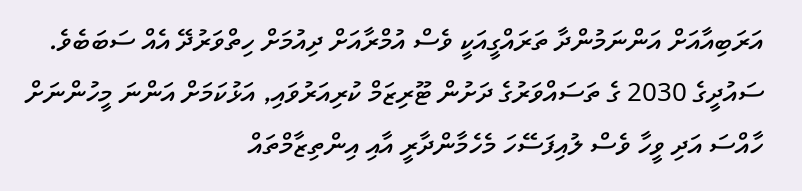އަރަބިއާއަށް އަންނަމުންދާ ތަރައްގީއަކީ ވެސް އުމްރާއަށް ދިއުމަށް ހިތްވަރުދޭ އެއް ސަބަބެވެ. ސައުދީގެ 2030 ގެ ތަސައްވަރުގެ ދަށުން ޓޫރިޒަމް ކުރިއަރުވައި, އަޅުކަމަށް އަންނަ މީހުންނަށް ހާއްސަ އަދި ވީހާ ވެސް ލުއިފަސޭހަ މެހެމާންދާރީ އާއި އިންތިޒާމްތައް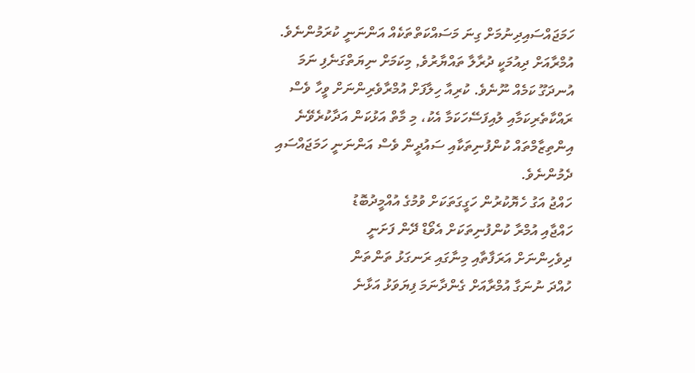ހަމަޖައްސައިދިނުމަށް ގިނަ މަސައްކަތްތަކެއް އަންނަނީ ކުރަމުންނެވެ.
އުމްރާއަށް ދިއުމަކީ ދުރާލާ ތައްޔާރުވެ, މިކަމަށް ނިޔަތްގަނެފި ނަމަ އުނދަގޫ ކަމެއް ނޫނެވެ. ކުރިއާ ހިލާފަށް އުމްރާވެރިންނަށް ވީހާ ވެސް ރައްކާތެރިކަމާއި ލުއިފަސޭހަކަމާ އެކު، މި މާތް އަޅުކަން އަދާކުރެވޭނެ އިންތިޒާމްތައް ކުންފުނިތަކާއި ސައުދީން ވެސް އަންނަނީ ހަމަޖައްސައި ދެމުންނެވެ.
ހައްޖު އަގު ހެޔޮކުރުން ހަގީގަތަކަށް ވުމުގެ އުއްމީދުބޮޑު
ހައްޖާއި އުމްރާ ކުންފުނިތަކަށް އެވޯޑް ދޭން ފަށަނީ
ދިވެހިންނަށް އަރަފާތާއި މިނާގައި ރަނގަޅު ތަންތަން
ހުއްދަ ނުނަގާ އުމްރާއަށް ގެންދާނަމަ ފިޔަވަޅު އަޅާނެ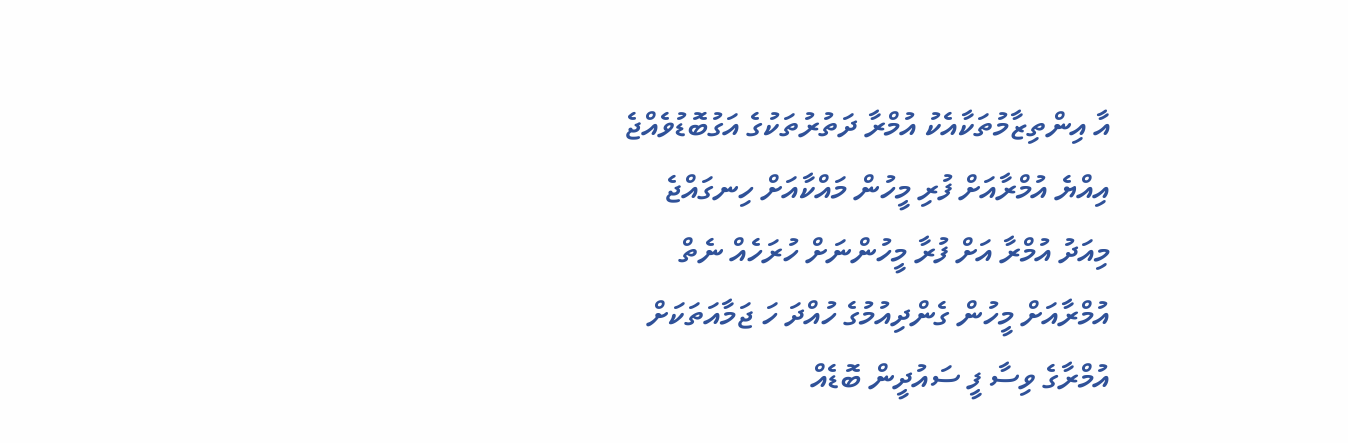އާ އިންތިޒާމުތަކާއެކު އުމްރާ ދަތުރުތަކުގެ އަގުބޮޑުވެއްޖެ
އިއްޔެ އުމްރާއަށް ފުރި މީހުން މައްކާއަށް ހިނގައްޖެ
މިއަދު އުމްރާ އަށް ފުރާ މީހުންނަށް ހުރަހެއް ނެތް
އުމްރާއަށް މީހުން ގެންދިއުމުގެ ހުއްދަ ހަ ޖަމާއަތަކަށް
އުމްރާގެ ވިސާ ފީ ސައުދީން ބޮޑެއް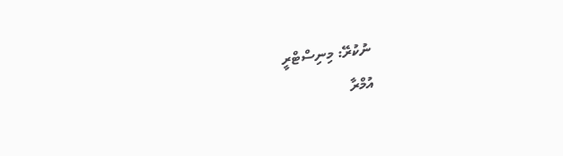ނުކުރޭ: މިނިސްޓްރީ
އުމްރާ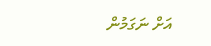އަށް ނަގަމުން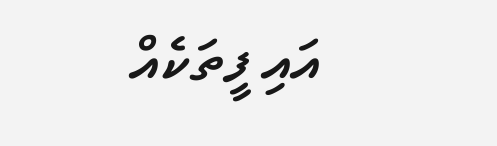އައި ފީތަކެއް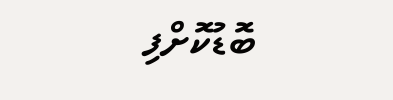ބޮޑުކޮށްފި